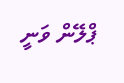ޕްލޭން ވަނީ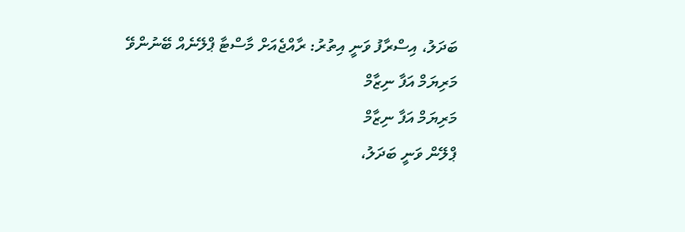ބަދަލު، އިސްރާފު ވަނީ އިތުރު: ރާއްޖެއަށް މާސްޓާ ޕްލޭނެއް ބޭނުންވޭ
މަރިޔަމް އަފާ ނިޒާމް
މަރިޔަމް އަފާ ނިޒާމް
ޕްލޭން ވަނީ ބަދަލު،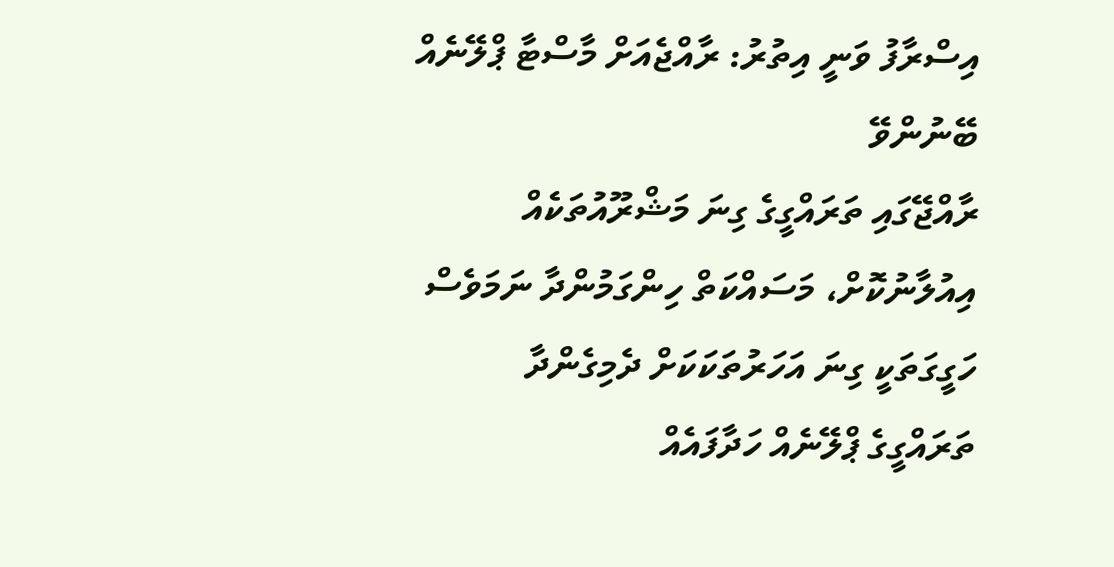އިސްރާފު ވަނީ އިތުރު: ރާއްޖެއަށް މާސްޓާ ޕްލޭނެއް ބޭނުންވޭ
ރާއްޖޭގައި ތަރައްގީގެ ގިނަ މަޝްރޫއުތަކެއް އިއުލާނުކޮށް، މަސައްކަތް ހިންގަމުންދާ ނަމަވެސް ހަގީގަތަކީ ގިނަ އަހަރުތަކަކަށް ދެމިގެންދާ ތަރައްގީގެ ޕްލޭނެއް ހަދާފައެއް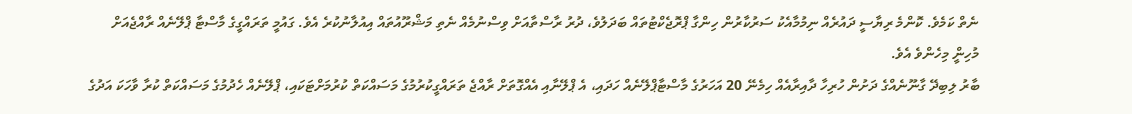ނެތް ކަމެވެ. ކޮންމެ ރިޔާސީ ދައުރެއް ނިމުމާއެކު ސަރުކާރުން ހިންގާ ޕްރޮޖެކްޓުތައް ބަދަލުވެ، ދުރު ރާސްތާއަށް ވިސްނުމެއް ނެތި މަޝްރޫއުތައް އިއުލާނުކުރެ އެވެ. ގައުމީ ތަރައްގީގެ މާސްޓާ ޕްލޭނެއް ރާއްޖެއަށް މުހިންީ މިހެންވެ އެވެ.
ބާރު ލިބިދޭ ގާނޫނެއްގެ ދަށުން ހުރިހާ ދާއިރާއެއް ހިމެނޭ 20 އަހަރުގެ މާސްޓާޕްލޭނެއް ހަދައި، އެ ޕްލޭނާއި އެއްގޮތަށް ރާއްޖެ ތަރައްގީކުރުމުގެ މަސައްކަތް ކުރުމަށްޓަކައި، ޕްލޭނެއް ހެދުމުގެ މަސައްކަތް ކުރާ ވާހަކަ އަދުގެ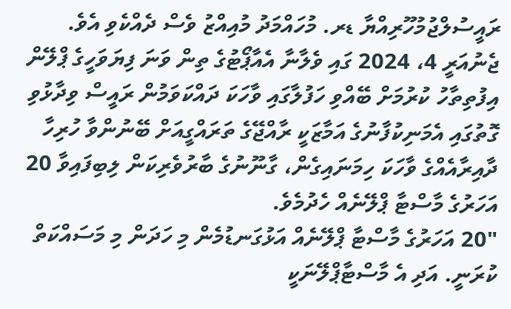ރައީސުލްޖުމުހޫރިއްޔާ ޑރ. މުހައްމަދު މުއިއްޒު ވެސް ދެއްކެވި އެވެ.
ޖެނުއަރީ 4، 2024 ގައި ވެލާނާ އެއާޕޯޓުގެ ތިން ވަނަ ފިޔަވަހީގެ ޕްލޭން އިފުތިތާހު ކުރުމަށް ބޭއްވި ހަފުލާގައި ވާހަކަ ދައްކަވަމުން ރައީސް ވިދާޅުވި ގޮތުގައި އެމަނިކުފާނުގެ އަމާޒަކީ ރާއްޖޭގެ ތަރައްގީއަށް ބޭނުންވާ ހުރިހާ ދާއިރާއެއްގެ ވާހަކަ ހިމަނައިގެން، ގާނޫނުގެ ބާރުވެރިކަން ލިބިފައިވާ 20 އަހަރުގެ މާސްޓާ ޕްލޭނެއް ހެދުމެވެ.
"20 އަހަރުގެ މާސްޓާ ޕްލޭނެއް އަޅުގަނޑުމެން މި ހަދަން މި މަސައްކަތް ކުރަނީ. އަދި އެ މާސްޓާޕްލޭނަކީ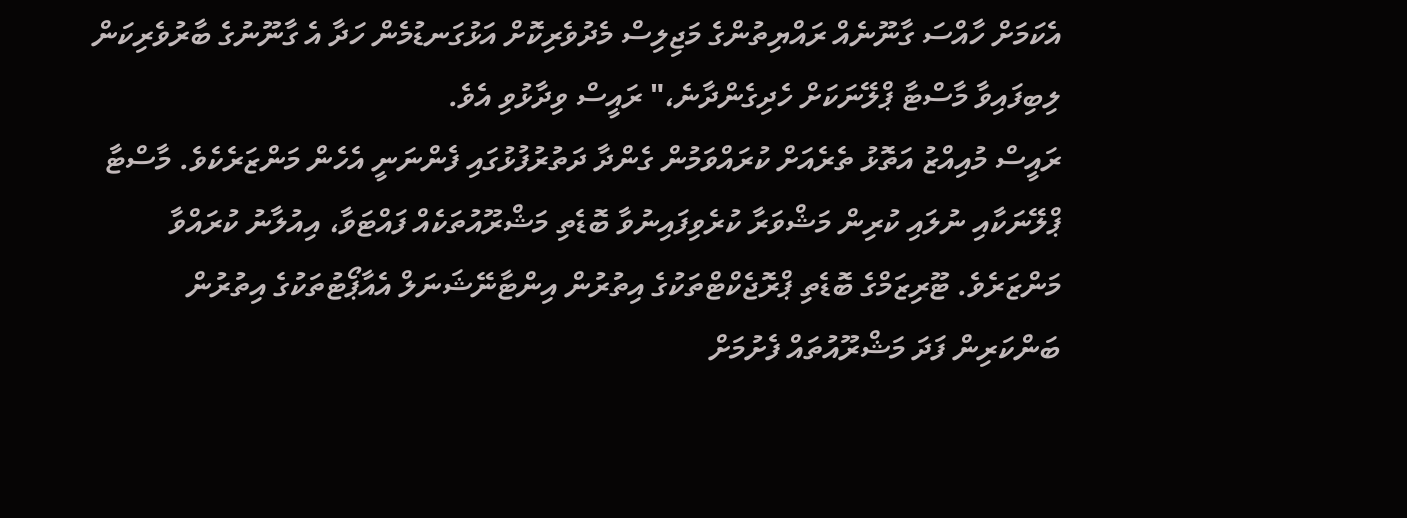އެކަމަށް ހާއްސަ ގާނޫނެއް ރައްޔިތުންގެ މަޖިލިސް މެދުވެރިކޮށް އަޅުގަނޑުމެން ހަދާ އެ ގާނޫނުގެ ބާރުވެރިކަން ލިބިފައިވާ މާސްޓާ ޕްލޭނަކަށް ހެދިގެންދާނެ،" ރައީސް ވިދާޅުވި އެވެ.
ރައީސް މުއިއްޒު އަތޮޅު ތެރެއަށް ކުރައްވަމުން ގެންދާ ދަތުރުފުޅުގައި ފެންނަނީ އެހެން މަންޒަރެކެވެ. މާސްޓާ ޕްލޭނަކާއި ނުލައި ކުރިން މަޝްވަރާ ކުރެވިފައިނުވާ ބޮޑެތި މަޝްރޫއުތަކެއް ފައްޓަވާ، އިއުލާނު ކުރައްވާ މަންޒަރެވެ. ޓޫރިޒަމްގެ ބޮޑެތި ޕްރޮޖެކްޓްތަކުގެ އިތުރުން އިންޓާނޭޝަނަލް އެއާޕޯޓުތަކުގެ އިތުރުން ބަންކަރިން ފަދަ މަޝްރޫއުތައް ފެށުމަށް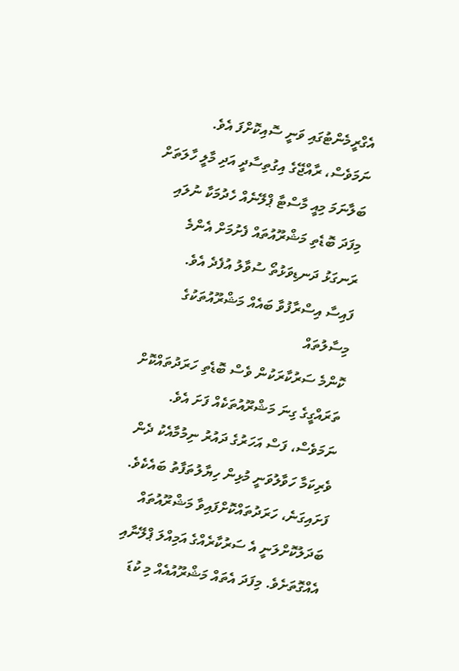އެގްރީމެންޓުގައި ވަނީ ސޮއިކޮށްފަ އެވެ.
ނަމަވެސް، ރާއްޖޭގެ އިގުތިސާދީ އަދި މާލީ ހާލަތަށް ބަލާނަމަ މިއީ މާސްޓާ ޕްލޭނެއް ހެދުމަކާ ނުލައި މިފަދަ ބޮޑެތި މަޝްރޫއުތައް ފެށުމަށް އެންމެ ރަނގަޅު ދަނޑިވަޅުތޯ ސުވާލު އުފެދެ އެވެ.
ފައިސާ އިސްރާފުވާ ބައެއް މަޝްރޫއުތަކުގެ މިސާލުތައް
ކޮންމެ ސަރުކާރަކުން ވެސް ބޮޑެތި ހަރަދުތައްކޮށް ތަރައްގީގެ ގިނަ މަޝްރޫއުތަކެއް ފަށަ އެވެ. ނަމަވެސް، ފަސް އަހަރުގެ ދައުރު ނިމުމާއެކު ދެން ވެރިކަމާ ހަވާލުވަނީ މުޅިން ހިޔާލުތަފާތު ބައެކެވެ. ފަށައިގަނެ، ހަރަދުތައްކޮށްފައިވާ މަޝްރޫއުތައް ބަދަލުކޮށްލަނީ އެ ސަރުކާރެއްގެ އަމިއްލަ ޕްލޭނާއި އެއްގޮތަށެވެ. މިފަދަ އެތައް މަޝްރޫއުއެއް މި ކުޑަ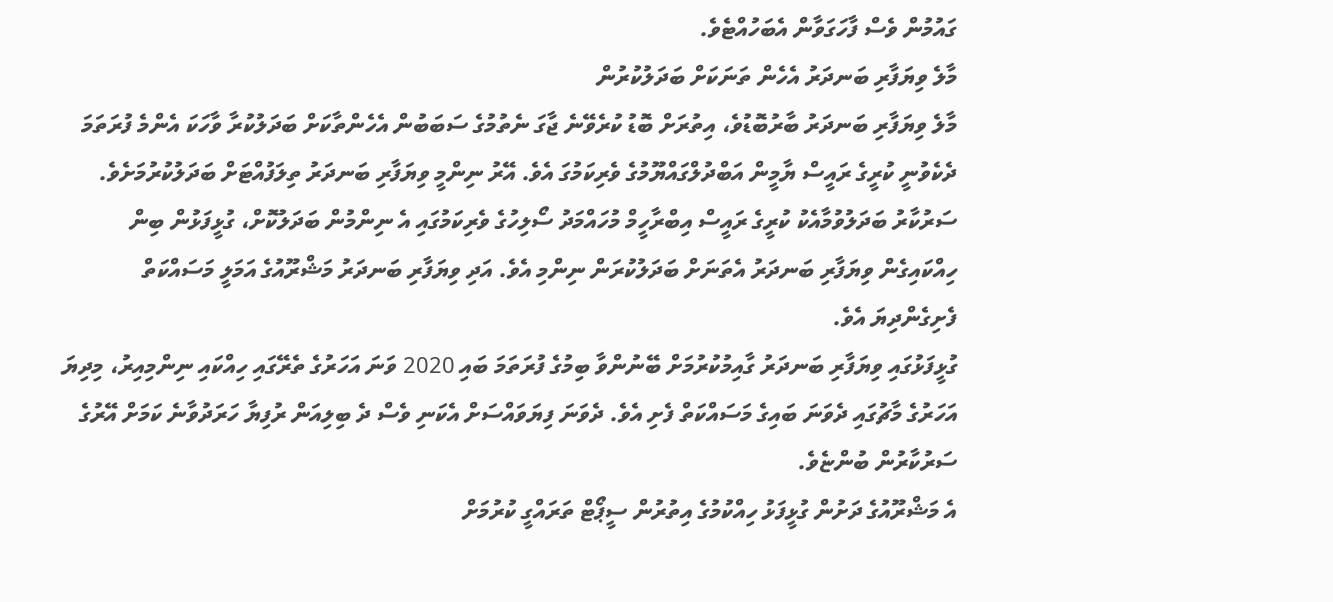ގައުމުން ވެސް ފާހަގަވާން އެބަހުއްޓެވެ.
މާލެ ވިޔަފާރި ބަނދަރު އެހެން ތަނަކަށް ބަދަލުކުރުން
މާލެ ވިޔަފާރި ބަނދަރު ބާރުބޮޑުވެ، އިތުރަށް ބޮޑު ކުރެވޭނެ ޖާގަ ނެތުމުގެ ސަބަބުން އެހެންތާކަށް ބަދަލުކުރާ ވާހަކަ އެންމެ ފުރަތަމަ ދެކެވުނީ ކުރީގެ ރައީސް ޔާމީން އަބްދުލްގައްޔޫމުގެ ވެރިކަމުގަ އެވެ. އޭރު ނިންމީ ވިޔަފާރި ބަނދަރު ތިލަފުއްޓަށް ބަދަލުކުރުމަށެވެ.
ސަރުކާރު ބަދަލުވުމާއެކު ކުރީގެ ރައީސް އިބްރާހީމް މުހައްމަދު ސޯލިހުގެ ވެރިކަމުގައި އެ ނިންމުން ބަދަލުކޮށް، ގުޅީފަޅުން ބިން ހިއްކައިގެން ވިޔަފާރި ބަނދަރު އެތަނަށް ބަދަލުކުރަން ނިންމި އެވެ. އަދި ވިޔަފާރި ބަނދަރު މަޝްރޫއުގެ އަމަލީ މަސައްކަތް ފެށިގެންދިޔަ އެވެ.
ގުޅީފަޅުގައި ވިޔަފާރި ބަނދަރު ގާއިމުކުރުމަށް ބޭނުންވާ ބިމުގެ ފުރަތަމަ ބައި 2020 ވަނަ އަހަރުގެ ތެރޭގައި ހިއްކައި ނިންމިއިރު، މިދިޔަ އަހަރުގެ މާޗުގައި ދެވަނަ ބައިގެ މަސައްކަތް ފެށި އެވެ. ދެވަނަ ފިޔަވައްސަށް އެކަނި ވެސް ދެ ބިލިއަން ރުފިޔާ ހަރަދުވާނެ ކަމަށް އޭރުގެ ސަރުކާރުން ބުންޏެވެ.
އެ މަޝްރޫއުގެ ދަށުން ގުޅީފަޅު ހިއްކުމުގެ އިތުރުން ސީޕޯޓް ތަރައްގީ ކުރުމަށް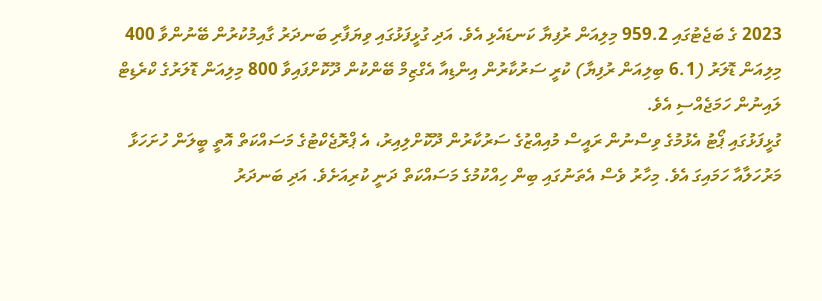2023 ގެ ބަޖެޓުގައި 959.2 މިލިއަން ރުފިޔާ ކަނޑައެޅި އެވެ. އަދި ގުޅީފަޅުގައި ވިޔަފާރި ބަނދަރު ގާއިމުކުރުން ބޭނުންވާ 400 މިލިއަން ޑޮލަރު (6.1 ބިލިއަން ރުފިޔާ) ކުރީ ސަރުކާރުން އިންޑިއާ އެގްޒިމް ބޭންކުން ދޫކޮށްފައިވާ 800 މިލިއަން ޑޮލަރުގެ ކްރެޑިޓް ލައިނުން ހަމަޖެއްސި އެވެ.
ގުޅީފަޅުގައި ޕޯޓު އެޅުމުގެ ވިސްނުން ރައީސް މުއިއްޒުގެ ސަރުކާރުން ދޫކޮށްލިއިރު، އެ ޕްރޮޖެކްޓުގެ މަސައްކަތް އޮތީ ބީލަން ހުށަހަޅާ މަރުހަލާއާ ހަމައިގަ އެވެ. މިހާރު ވެސް އެތަނުގައި ބިން ހިއްކުމުގެ މަސައްކަތް ދަނީ ކުރިއަށެވެ. އަދި ބަނދަރު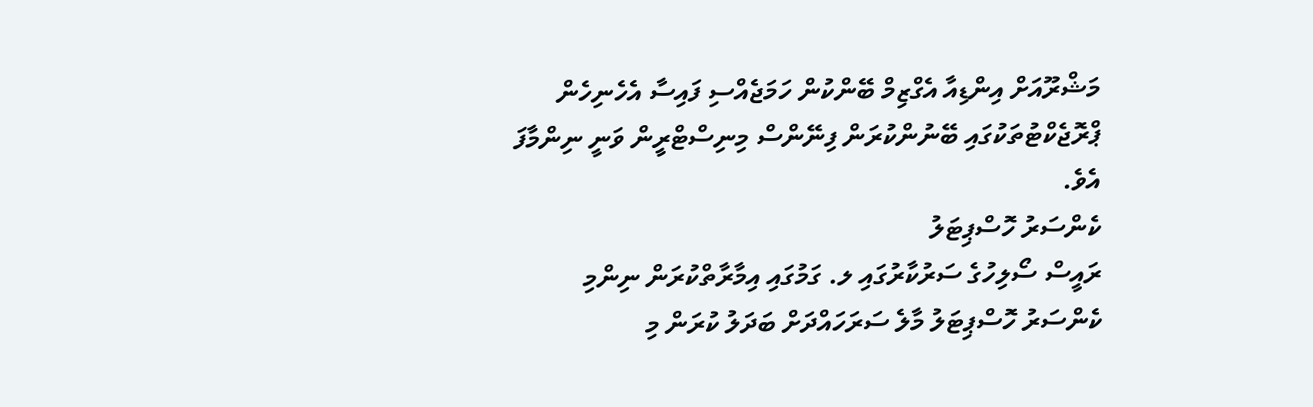މަޝްރޫއަށް އިންޑިއާ އެގްޒިމް ބޭންކުން ހަމަޖެއްސި ފައިސާ އެހެނިހެން ޕްރޮޖެކްޓުތަކުގައި ބޭނުންކުރަން ފިނޭންސް މިނިސްޓްރީން ވަނީ ނިންމާފަ އެވެ.
ކެންސަރު ހޮސްޕިޓަލު
ރައީސް ސޯލިހުގެ ސަރުކާރުގައި ލ. ގަމުގައި އިމާރާތްކުރަން ނިންމި ކެންސަރު ހޮސްޕިޓަލު މާލެ ސަރަހައްދަށް ބަދަލު ކުރަން މި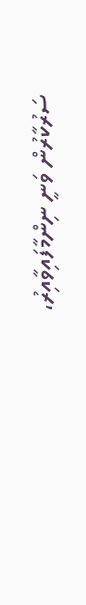ސަރުކާރުން ވަނީ ނިންމާފައިވާއިރު،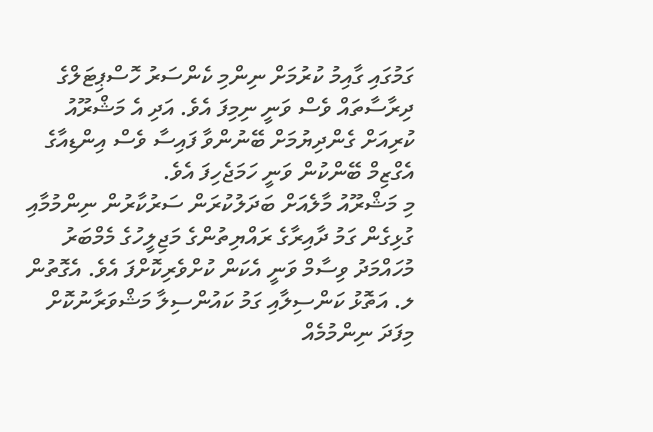ގަމުގައި ގާއިމު ކުރުމަށް ނިންމި ކެންސަރު ހޮސްޕިޓަލްގެ ދިރާސާތައް ވެސް ވަނީ ނިމިފަ އެވެ. އަދި އެ މަޝްރޫއު ކުރިއަށް ގެންދިޔުމަށް ބޭނުންވާ ފައިސާ ވެސް އިންޑިއާގެ އެގްޒިމް ބޭންކުން ވަނީ ހަމަޖެހިފަ އެވެ.
މި މަޝްރޫއު މާލެއަށް ބަދަލުކުރަން ސަރުކާރުން ނިންމުމާއި ގުޅިގެން ގަމު ދާއިރާގެ ރައްޔިތުންގެ މަޖިލީހުގެ މެމްބަރު މުހައްމަދު ވިސާމް ވަނީ އެކަން ކުށްވެރިކޮށްފަ އެވެ. އެގޮތުން ލ. އަތޮޅު ކަންސިލާއި ގަމު ކައުންސިލާ މަޝްވަރާނުކޮށް މިފަދަ ނިންމުމެއް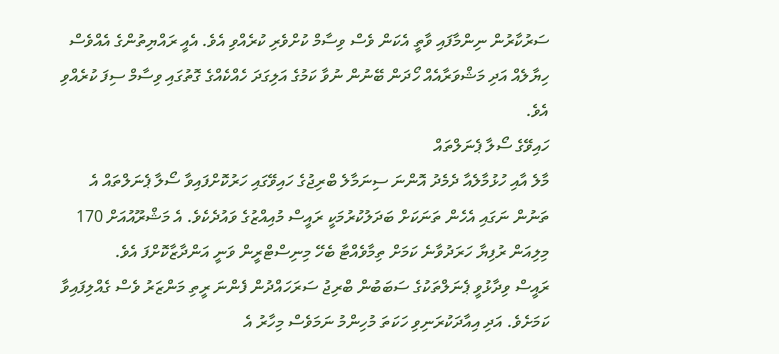ސަރުކާރުން ނިންމާފައި ވާތީ އެކަން ވެސް ވިސާމް ކުށްވެރި ކުރެއްވި އެވެ. އެއީ ރައްޔިތުންގެ އެއްވެސް ހިޔާލެއް އަދި މަޝްވަރާއެއް ހޯދަން ބޭނުން ނުވާ ކަމުގެ އަލިގަދަ ހެއްކެއްގެ ގޮތުގައި ވިސާމް ސިފަ ކުރެއްވި އެވެ.
ހައިވޭގެ ސޯލާ ޕެނަލްތައް
މާލެ އާއި ހުޅުމާލެއާ ދެމެދު އޮންނަ ސިނަމާލެ ބްރިޖުގެ ހައިވޭގައި ހަރުކޮށްފައިވާ ސޯލާ ޕެނަލްތައް އެ ތަނުން ނަގައި އެހެން ތަނަކަށް ބަދަލުކުރުމަކީ ރައީސް މުއިއްޒުގެ ވައުދެކެވެ. އެ މަޝްރޫއުއަށް 170 މިލިއަން ރުފިޔާ ހަރަދުވާނެ ކަމަށް ތިމާވެއްޓާ ބެހޭ މިނިސްޓްރީން ވަނީ އަންދާޒާކޮށްފަ އެވެ.
ރައީސް ވިދާޅުވީ ޕެނަލްތަކުގެ ސަބަބުން ބްރިޖު ސަރަހައްދުން ފެންނަ ރީތި މަންޒަރު ވެސް ގެއްލިފައިވާ ކަމަށެވެ. އަދި އިއާދަކުރަނިވި ހަކަތަ މުހިންމު ނަމަވެސް މިހާރު އެ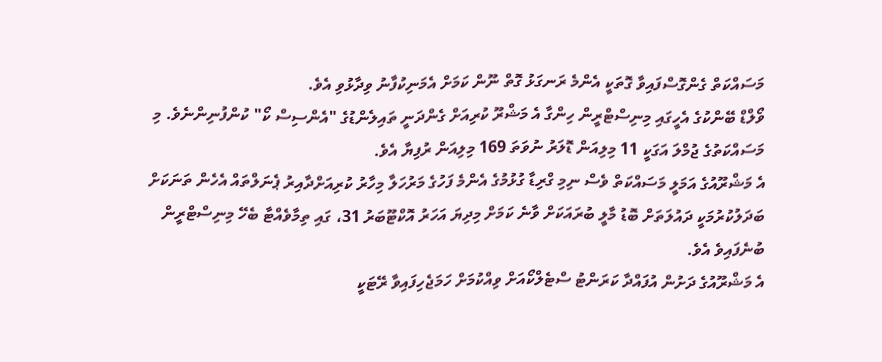މަސައްކަތް ގެންގޮސްފައިވާ ގޮތަކީ އެންމެ ރަނގަޅު ގޮތް ނޫން ކަމަށް އެމަނިކުފާނު ވިދާޅުވި އެވެ.
ވޯލްޑް ބޭންކުގެ އެހީގައި މިނިސްޓްރީން ހިންގާ އެ މަޝްރޫ ކުރިއަށް ގެންދަނީ ތައިލެންޑުގެ "އެންސިސް ކޯ" ކުންފުނިންނެވެ. މި މަސައްކަތުގެ ޖުމްލަ އަގަކީ 11 މިލިއަން ޑޮލަރު ނުވަތަ 169 މިލިއަން ރުފިޔާ އެވެ.
އެ މަޝްރޫއުގެ އަމަލީ މަސައްކަތް ވެސް ނިމި ގްރިޑާ ގުޅުމުގެ އެންމެ ފަހުގެ މަރުހަލާ މިހާރު ކުރިއަށްދާއިރު ޕެނަލްތައް އެހެން ތަނަކަށް ބަދަލުކުރުމަކީ ދައުލަތަށް ބޮޑު މާލީ ބުރައަކަށް ވާނެ ކަމަށް މިދިޔަ އަހަރު އޮކްޓޫބަރު 31، ގައި ތިމާވެއްޓާ ބެހޭ މިނިސްޓްރީން ބުނެފައިވެ އެވެ.
އެ މަޝްރޫއުގެ ދަށުން އުފައްދާ ކަރަންޓު ސްޓެލްކޯއަށް ވިއްކުމަށް ހަމަޖެހިފައިވާ ރޭޓަކީ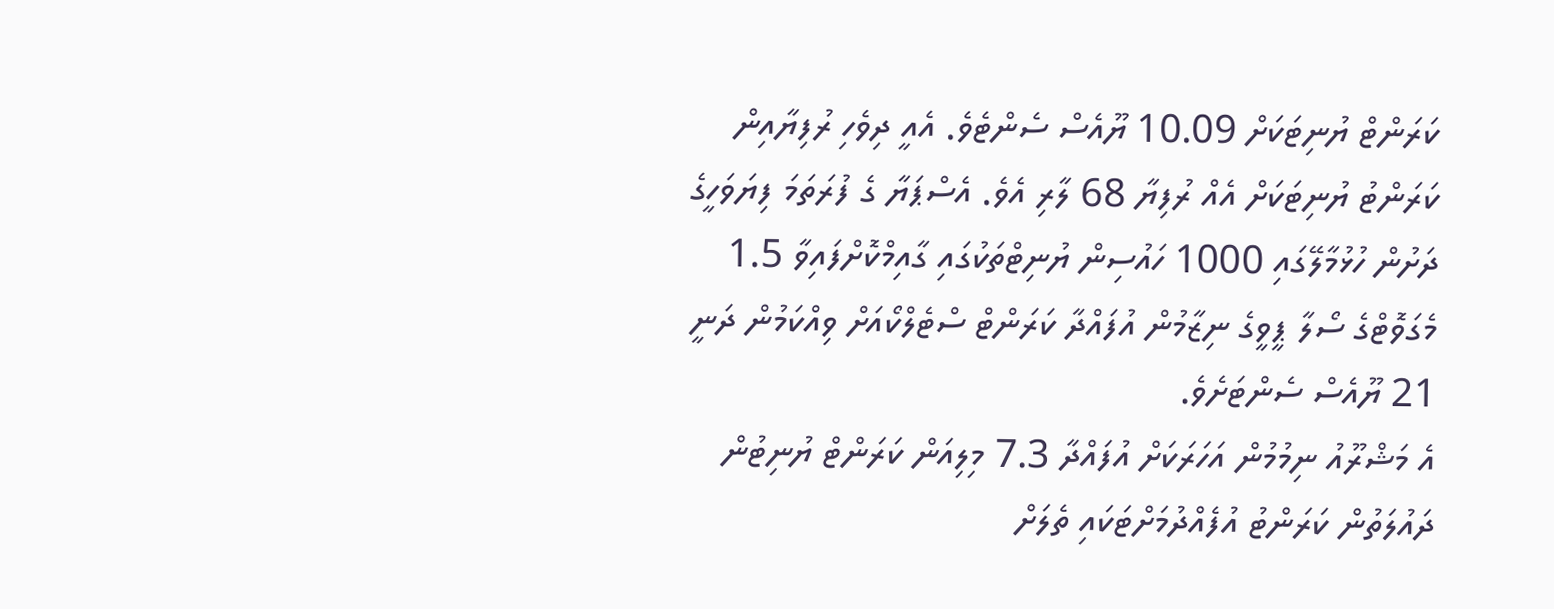ކަރަންޓް ޔުނިޓަކަށް 10.09 ޔޫއެސް ސެންޓެވެ. އެއީ ދިވެހި ރުފިޔާއިން ކަރަންޓު ޔުނިޓަކަށް އެއް ރުފިޔާ 68 ލާރި އެވެ. އެސްޕަޔާ ގެ ފުރަތަމަ ފިޔަވަހީގެ ދަށުން ހުޅުމާލޭގައި 1000 ހައުސިން ޔުނިޓްތަކުގައި ގާއިމްކޮށްފައިވާ 1.5 މެގަވޮޓްގެ ސޯލާ ޕީވީގެ ނިޒާމުން އުފައްދާ ކަރަންޓް ސްޓެލްކޯއަށް ވިއްކަމުން ދަނީ 21 ޔޫއެސް ސެންޓަށެވެ.
އެ މަޝްރޫއު ނިމުމުން އަހަރަކަށް އުފައްދާ 7.3 މިލިއަން ކަރަންޓް ޔުނިޓުން ދައުލަތުން ކަރަންޓު އުފެއްދުމަށްޓަކައި ތެލަށް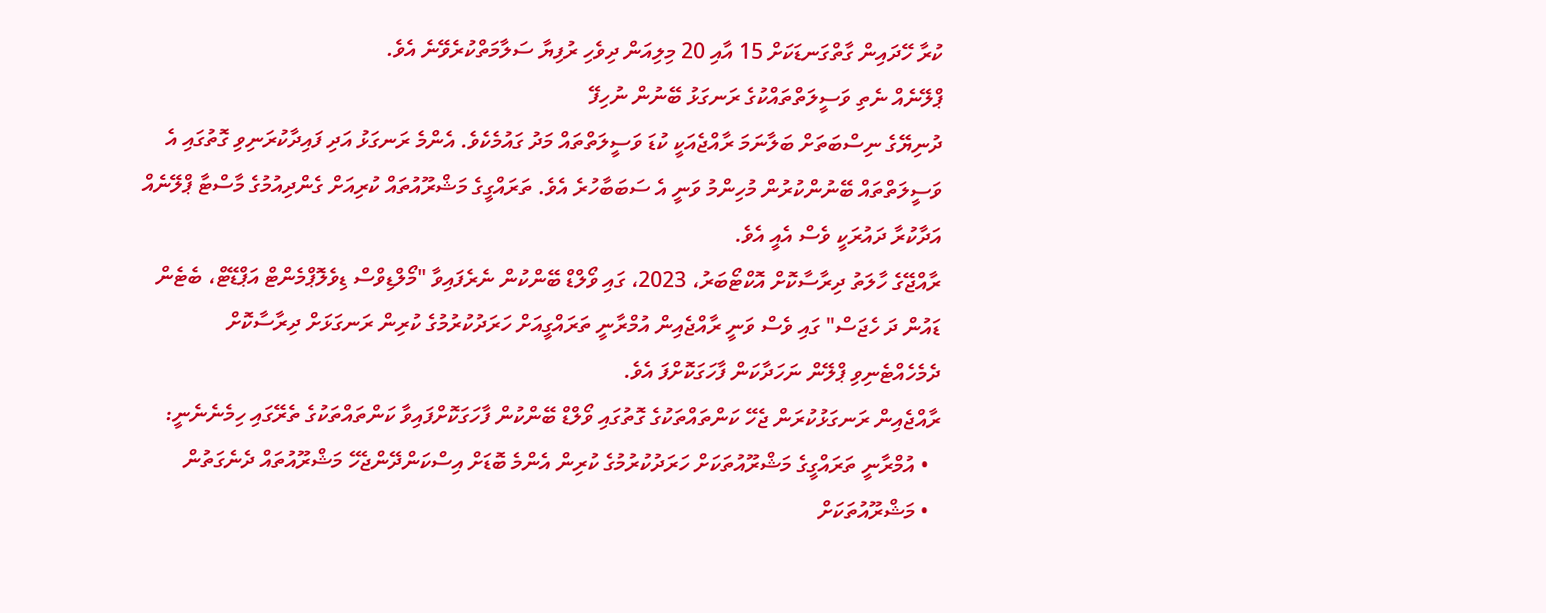ކުރާ ހޭދައިން ގާތްގަނޑަކަށް 15 އާއި 20 މިލިއަން ދިވެހި ރުފިޔާ ސަލާމަތްކުރެވޭނެ އެވެ.
ޕްލޭނެއް ނެތި ވަސީލަތްތައްކުގެ ރަނގަޅު ބޭނުން ނުހިފޭ
ދުނިޔޭގެ ނިސްބަތަށް ބަލާނަމަ ރާއްޖެއަކީ ކުޑަ ވަސީލަތްތައް މަދު ގައުމެކެވެ. އެންމެ ރަނގަޅު އަދި ފައިދާކުރަނިވި ގޮތުގައި އެ ވަސީލަތްތައް ބޭނުންކުރުން މުހިންމު ވަނީ އެ ސަބަބާހުރެ އެވެ. ތަރައްގީގެ މަޝްރޫއުތައް ކުރިއަށް ގެންދިއުމުގެ މާސްޓާ ޕްލޭނެއް އަދާކުރާ ދައުރަކީ ވެސް އެއީ އެވެ.
ރާއްޖޭގެ ހާލަތު ދިރާސާކޮށް އޮކްޓޯބަރު، 2023، ގައި ވޯލްޑް ބޭންކުން ނެރެފައިވާ "މޯލްޑިވްސް ޑިވެލޮޕްމެންޓް އަޕްޑޭޓް، ބެޓެން ޑައުން ދަ ހެޖަސް" ގައި ވެސް ވަނީ ރާއްޖެއިން އުމްރާނީ ތަރައްގީއަށް ހަރަދުކުރުމުގެ ކުރިން ރަނގަޅަށް ދިރާސާކޮށް ދެމެހެއްޓެނިވި ޕްލޭން ނަހަދާކަން ފާހަގަކޮށްފަ އެވެ.
ރާއްޖެއިން ރަނގަޅުކުރަން ޖެހޭ ކަންތައްތަކުގެ ގޮތުގައި ވޯލްޑް ބޭންކުން ފާހަގަކޮށްފައިވާ ކަންތައްތަކުގެ ތެރޭގައި ހިމެނެނެނީ:
  • އުމްރާނީ ތަރައްގީގެ މަޝްރޫއުތަކަށް ހަރަދުކުރުމުގެ ކުރިން އެންމެ ބޮޑަށް އިސްކަންދޭންޖެހޭ މަޝްރޫއުތައް ދެނެގަތުން
  • މަޝްރޫއުތަކަށް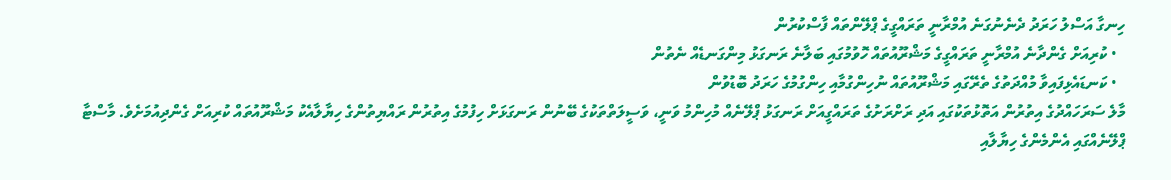ހިނގާ އަސްލު ހަރަދު ދެނެނުގަނެ އުމްރާނީ ތަރައްގީގެ ޕްލޭންތައް ފާސްކުރުން
  • ކުރިއަށް ގެންދާނެ އުމްރާނީ ތަރައްގީގެ މަޝްރޫއުތައް ހޮވުމުގައި ބަލާނެ ރަނގަޅު މިންގަނޑެއް ނެތުން
  • ކަނޑައެޅިފައިވާ މުއްދަތުގެ ތެރޭގައި މަޝްރޫއުތައް ނުހިންގުމާއި ހިންގުމުގެ ހަރަދު ބޮޑުވުން
މާލެ ސަރަހައްދުގެ އިތުރުން އަތޮޅުތަކުގައި އަދި ރަށްރަށުގެ ތަރައްގީއަށް ރަނގަޅު ޕްލޭނެއް މުހިންމު ވަނީ، ވަސީލަތްތަކުގެ ބޭނުން ރަނގަޅަށް ހިފުމުގެ އިތުރުން ރައްޔިތުންގެ ހިޔާލާއެކު މަޝްރޫއުތައް ކުރިއަށް ގެންދިއުމަށެވެ. މާސްޓާ ޕްލޭނެއްގައި އެންމެންގެ ހިޔާލާއި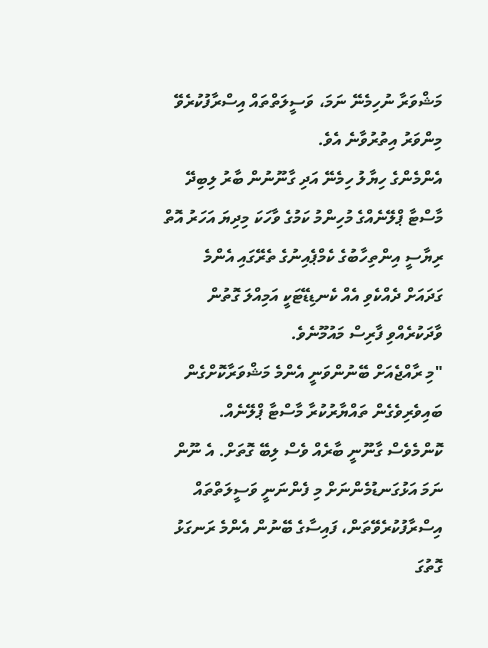މަޝްވަރާ ނުހިމެނޭ ނަމަ، ވަސީލަތްތައް އިސްރާފުކުރެވޭ މިންވަރު އިތުރުވާނެ އެވެ.
އެންމެންގެ ހިޔާލު ހިމެނޭ އަދި ގާނޫނުން ބާރު ލިބިދޭ މާސްޓާ ޕްލޭނެއްގެ މުހިންމު ކަމުގެ ވާހަކަ މިދިޔަ އަހަރު އޮތް ރިޔާސީ އިންތިހާބުގެ ކެމްޕެއިނުގެ ތެރޭގައި އެންމެ ގަދައަށް ދެއްކެވި އެއް ކެނޑިޑޭޓަކީ އަމިއްލަ ގޮތުން ވާދަކުރެއްވި ފާރިސް މައުމޫނެވެ.
"މި ރާއްޖެއަށް ބޭނުންވަނީ އެންމެ މަޝްވަރާކޮށްގެން ބައިވެރިވެގެން ތައްޔާރުކުރާ މާސްޓާ ޕްލޭނެއް. ކޮންމެވެސް ގާނޫނީ ބާރެއް ވެސް ލިބޭ ގޮތަށް. އެ ނޫން ނަމަ އަޅުގަނޑުމެންނަށް މި ފެންނަނީ ވަސީލަތްތައް އިސްރާފުކުރެވޭތަން، ފައިސާގެ ބޭނުން އެންމެ ރަނގަޅު ގޮތުގަ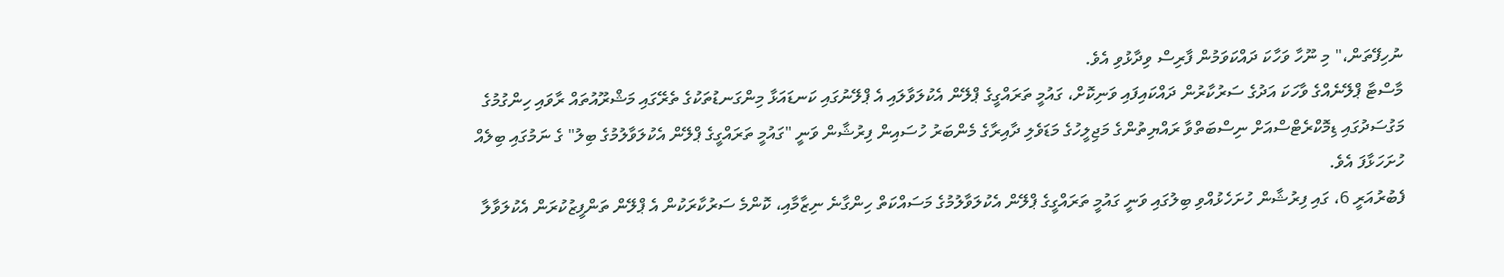ނުހިފޭތަން،" މި ނޫހާ ވަހާކަ ދައްކަވަމުން ފާރިސް ވިދާޅުވި އެވެ.
މާސްޓާ ޕްލޭނެއްގެ ވާހަކަ އަދުގެ ސަރުކާރުން ދައްކައިފައި ވަނިކޮށް، ގައުމީ ތަރައްގީގެ ޕްލޭން އެކުލަވާލައި އެ ޕްލޭނުގައި ކަނޑައަޅާ މިންގަނޑުތަކުގެ ތެރޭގައި މަޝްރޫއުތައް ރާވައި ހިންގުމުގެ މަގުސަދުގައި ޑިމޮކްރެޓްސްއަށް ނިސްބަތްވާ ރައްޔިތުންގެ މަޖިލީހުގެ މަޑަވެލި ދާއިރާގެ މެންބަރު ހުސައިން ފިރުޝާން ވަނީ "ގައުމީ ތަރައްގީގެ ޕްލޭން އެކުލަވާލުމުގެ ބިލު" ގެ ނަމުގައި ބިލެއް ހުށަހަޅާފަ އެވެ.
ފެބުރުއަރީ 6، ގައި ފިރުޝާން ހުށަހެޅުއްވި ބިލުގައި ވަނީ ގައުމީ ތަރައްގީގެ ޕްލޭން އެކުލަވާލުމުގެ މަސައްކަތް ހިންގާނެ ނިޒާމާއި، ކޮންމެ ސަރުކާރަކުން އެ ޕްލޭން ތަންފީޒުކުރަން އެކުލަވާލާ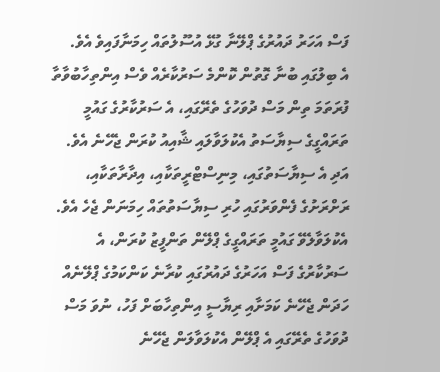ފަސް އަހަރު ދައުރުގެ ޕްލޭނާ ގުޅޭ އުސޫލުތައް ހިމަނާފައިވެ އެވެ.
އެ ބިލުގައި ބުނާ ގޮތުން ކޮންމެ ސަރުކާރެއް ވެސް އިންތިހާބުވާތާ ފުރަތަމަ ތިން މަސް ދުވަހުގެ ތެރޭގައި، އެ ސަރުކާރުގެ ގައުމީ ތަރައްގީގެ ސިޔާސަތު އެކުލަވާލައި ޝާއިއު ކުރަން ޖެހޭނެ އެވެ. އަދި އެ ސިޔާސަތުގައި، މިނިސްޓްރީތަކާއި، އިދާރާތަކާއި، ރަށްރަށުގެ ފެންވަރުގައި ހުރި ސިޔާސަތުތައް ހިމަނަން ޖެހެ އެވެ.
އެކުލަވާލެވޭ ގައުމީ ތަރައްގީގެ ޕްލޭން ތަންފީޒު ކުރަން، އެ ސަރުކާރުގެ ފަސް އަހަރުގެ ދައުރުގައި ކުރާނެ ކަންކަމުގެ ޕްލޭނެއް ހަދަން ޖެހޭނެ ކަމަށާއި ރިޔާސީ އިންތިހާބަށް ފަހު، ނުވަ މަސް ދުވަހުގެ ތެރޭގައި އެ ޕްލޭން އެކުލަވާލަން ޖެހޭނެ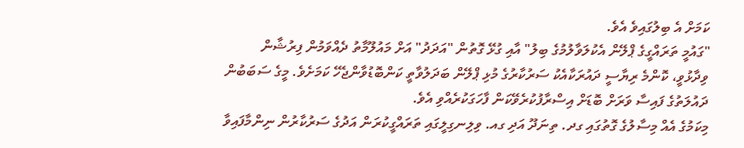ކަމަށް އެ ބިލުގައިވެ އެވެ.
"ގައުމީ ތަރައްގީގެ ޕްލޭން އެކުލަވާލުމުގެ ބިލު" އާއި ގުޅޭ ގޮތުން "އަދަދު" އަށް މައުލޫމާތު ދެއްވަމުން ފިރުޝާން ވިދާޅުވީ، ކޮންމެ ރިޔާސީ ދައުރަކާއެކު ސަރުކާރުގެ މުޅި ޕްލޭން ބަދަލުވާތީ ކަންބޮޑުވާންޖެހޭ ކަމަށެވެ. މީގެ ސަބަބުން ދައުލަތުގެ ފައިސާ ވަރަށް ބޮޑަށް އިސްރާފުކުރެވޭކަން ފާހަގަކުރެއްވި އެވެ.
މިކަމުގެ އެއް މިސާލުގެ ގޮތުގައި ގދ. ތިނަދޫ އަދި ގއ. ވިލިނގިލީގައި ތަރައްގީކުރަން އަދުގެ ސަރުކާރުން ނިންމާފައިވާ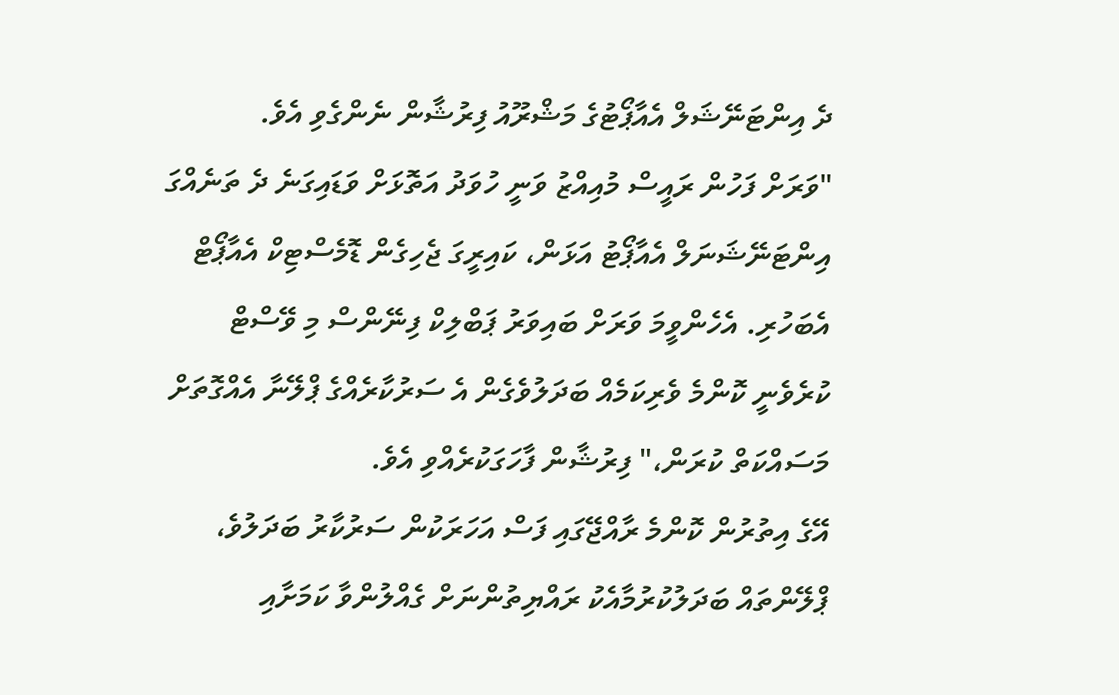ދެ އިންޓަނޭޝަލް އެއާޕޯޓުގެ މަޝްރޫއު ފިރުޝާން ނެންގެވި އެވެ.
"ވަރަށް ފަހުން ރައީސް މުއިއްޒު ވަނީ ހުވަދު އަތޮޅަށް ވަޑައިގަނެ ދެ ތަނެއްގަ އިންޓަނޭޝަނަލް އެއާޕޯޓު އަޅަން، ކައިރީގަ ޖެހިގެން ޑޮމެސްޓިކް އެއާޕޯޓް އެބަހުރި. އެހެންވީމަ ވަރަށް ބައިވަރު ޕަބްލިކް ފިނޭންސް މި ވޭސްޓް ކުރެވެނީ ކޮންމެ ވެރިކަމެއް ބަދަލުވެގެން އެ ސަރުކާރެއްގެ ޕްލޭނާ އެއްގޮތަށް މަސައްކަތް ކުރަން،" ފިރުޝާން ފާހަގަކުރެއްވި އެވެ.
އޭގެ އިތުރުން ކޮންމެ ރާއްޖޭގައި ފަސް އަހަރަކުން ސަރުކާރު ބަދަލުވެ، ޕްލޭންތައް ބަދަލުކުރުމާއެކު ރައްޔިތުންނަށް ގެއްލުންވާ ކަމަށާއި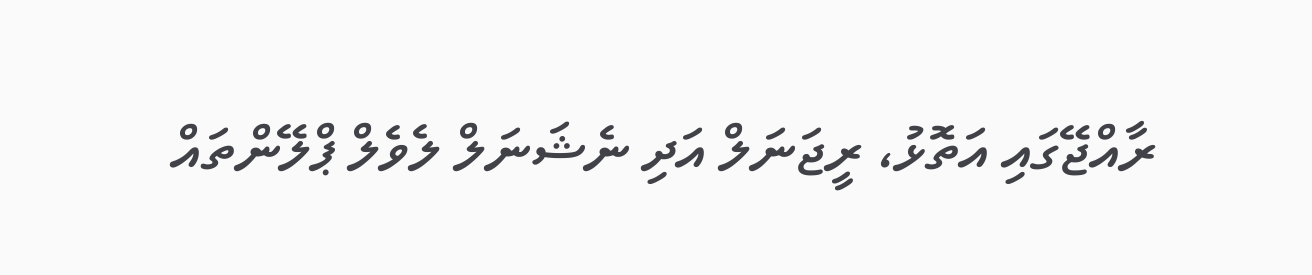ރާއްޖޭގައި އަތޮޅު، ރީޖަނަލް އަދި ނެޝަނަލް ލެވެލް ޕްލޭންތައް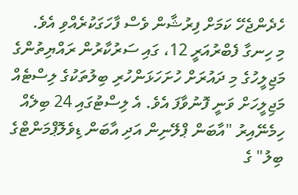ހެދެންޖެހޭ ކަމަށް ފިރުޝާން ވެސް ފާހަގަކުރެއްވި އެވެ.
މި ހިނގާ ފެބްރުއަރީ 12، ގައި ސަރުކާރުން ރައްޔިތުންގެ މަޖިލީހުގެ މި ދައުރަށް ހުށަހަޅަންހުރި ބިލުތަކުގެ ލިސްޓެއް މަޖިލީހަށް ވަނީ ފޮނުވާފަ އެވެ. އެ ލިސްޓުގައި 24 ބިލެއް ހިމެނޭއިރު "އާބަން ޕްލޭނިން އަދި އާބަން ޑިވެލޮޕްމަންޓްގެ ބިލު" ގެ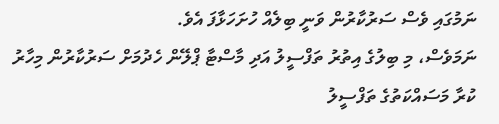ނަމުގައި ވެސް ސަރުކާރުން ވަނީ ބިލެއް ހުށަހަޅާފަ އެވެ.
ނަމަވެސް، މި ބިލުގެ އިތުރު ތަފްސީލު އަދި މާސްޓާ ޕްލޭން ހެދުމަށް ސަރުކާރުން މިހާރު ކުރާ މަސައްކަތުގެ ތަފްސީލު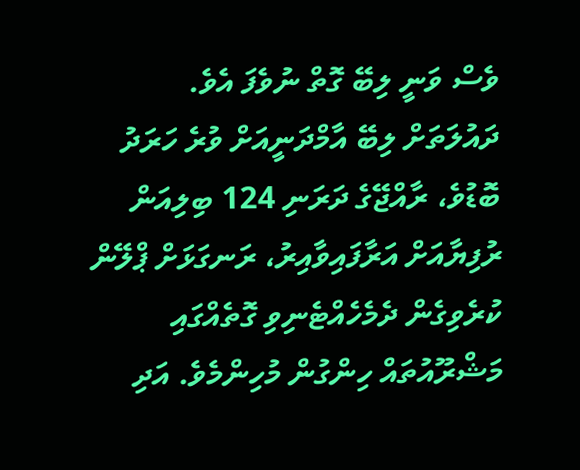ވެސް ވަނީ ލިބޭ ގޮތް ނުވެފަ އެވެ.
ދައުލަތަށް ލިބޭ އާމްދަނީއަށް ވުރެ ހަރަދު ބޮޑުވެ، ރާއްޖޭގެ ދަރަނި 124 ބިލިއަން ރުފިޔާއަށް އަރާފައިވާއިރު، ރަނގަޅަށް ޕްލޭން ކުރެވިގެން ދެމެހެއްޓެނިވި ގޮތެއްގައި މަޝްރޫއުތައް ހިންގުން މުހިންމެވެ. އަދި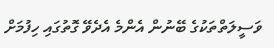ވަސީލަތްތަކުގެ ބޭނުން އެންމެ އެދެވޭ ގޮތުގައި ހިފުމަށް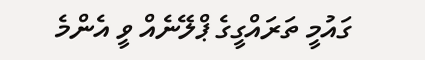ގައުމީ ތަރައްގީގެ ޕްލޭނެއް ވީ އެންމެ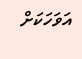އަވަހަކަށް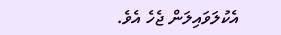އެކުލަވައިލަން ޖެހެ އެވެ.